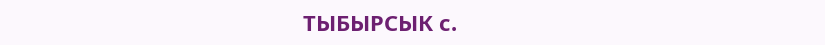ТЫБЫРСЫК с.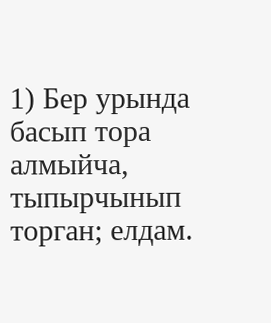1) Бер урында басып тора алмыйча, тыпырчынып торган; елдам.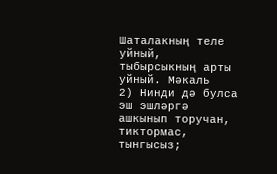Шаталакның теле уйный, тыбырсыкның арты уйный. Мәкаль
2) Нинди дә булса эш эшләргә ашкынып торучан, тиктормас, тынгысыз;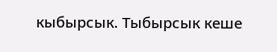кыбырсык. Тыбырсык кеше